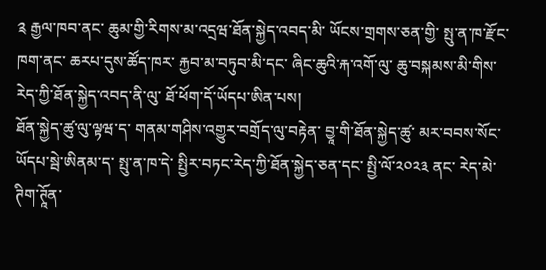༉ རྒྱལ་ཁབ་ནང་ ཆུམ་གྱི་རིགས་མ་འདྲཝ་ཐོན་སྐྱེད་འབད་མི་ ཡོངས་གྲགས་ཅན་གྱི་ སྤུ་ན་ཁ་རྫོང་ཁག་ནང་ ཆརཔ་དུས་ཚོད་ཁར་ རྐྱབ་མ་བཏུབ་མི་དང་ ཞིང་ཆུའི་རྐ་འགོ་ལུ་ ཆུ་བསྐམས་མི་གིས་ རེད་ཀྱི་ཐོན་སྐྱེད་འབད་ནི་ལུ་ ཐོ་ཕོག་དོ་ཡོདཔ་ཨིན་པས།
ཐོན་སྐྱེད་ཚུ་ལུ་ལྟཝ་ད་ གནམ་གཤིས་འགྱུར་བགྲོད་ལུ་བརྟེན་ བྱཱ་གི་ཐོན་སྐྱེད་ཚུ་ མར་བབས་སོང་ཡོདཔ་སྦེ་ཨིནམ་ད་ སྤུ་ན་ཁ་དེ་ སྤྱིར་བཏང་རེད་ཀྱི་ཐོན་སྐྱེད་ཅན་དང་ སྤྱི་ལོ་༢༠༢༣ ནང་ རེད་མེ་ཊིག་ཊཱོན་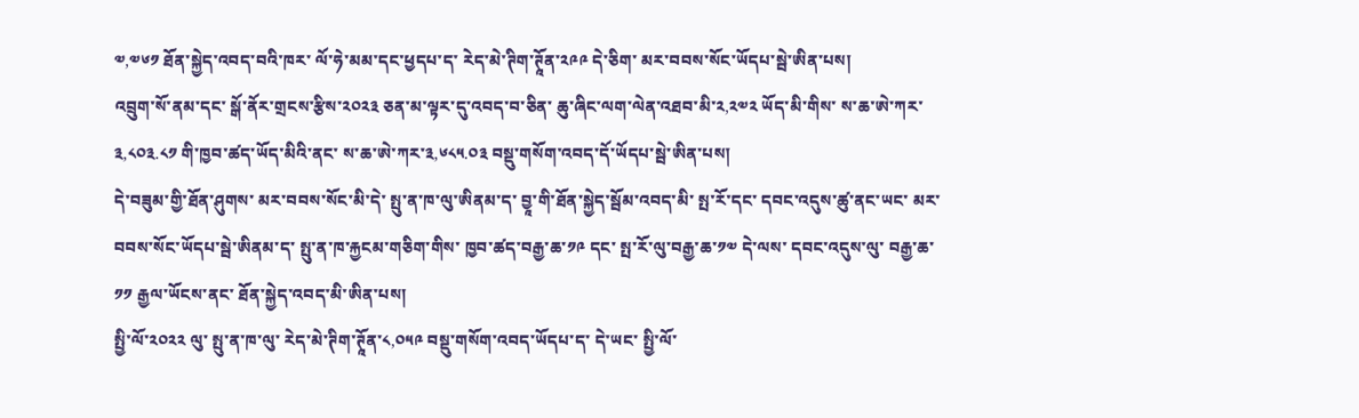༧,༧༦༡ ཐོན་སྐྱེད་འབད་བའི་ཁར་ ལོ་ཧེ་མམ་དང་ཕྱདཔ་ད་ རེད་མེ་ཊིག་ཊཱོན་༢༩༩ དེ་ཅིག་ མར་བབས་སོང་ཡོདཔ་སྦེ་ཨིན་པས།
འབྲུག་སོ་ནམ་དང་ སྒོ་ནོར་གྲངས་རྩིས་༢༠༢༣ ཅན་མ་ལྟར་དུ་འབད་བ་ཅིན་ ཆུ་ཞིང་ལག་ལེན་འཐབ་མི་༢,༢༧༢ ཡོད་མི་གིས་ ས་ཆ་ཨེ་ཀར་༣,༨༠༣.༨༡ གི་ཁྱབ་ཚད་ཡོད་མིའི་ནང་ ས་ཆ་ཨེ་ཀར་༣,༦༨༥.༠༣ བསྡུ་གསོག་འབད་དོ་ཡོདཔ་སྦེ་ཨིན་པས།
དེ་བཟུམ་གྱི་ཐོན་ཤུགས་ མར་བབས་སོང་མི་དེ་ སྤུ་ན་ཁ་ལུ་ཨིནམ་ད་ བྱཱ་གི་ཐོན་སྐྱེད་སྦོམ་འབད་མི་ སྤ་རོ་དང་ དབང་འདུས་ཚུ་ནང་ཡང་ མར་བབས་སོང་ཡོདཔ་སྦེ་ཨིནམ་ད་ སྤུ་ན་ཁ་རྐྱངམ་གཅིག་གིས་ ཁྱབ་ཚད་བརྒྱ་ཆ་༡༩ དང་ སྤ་རོ་ལུ་བརྒྱ་ཆ་༡༧ དེ་ལས་ དབང་འདུས་ལུ་ བརྒྱ་ཆ་༡༡ རྒྱལ་ཡོངས་ནང་ ཐོན་སྐྱེད་འབད་མི་ཨིན་པས།
སྤྱི་ལོ་༢༠༢༢ ལུ་ སྤུ་ན་ཁ་ལུ་ རེད་མེ་ཊིག་ཊཱོན་༨,༠༥༩ བསྡུ་གསོག་འབད་ཡོདཔ་ད་ དེ་ཡང་ སྤྱི་ལོ་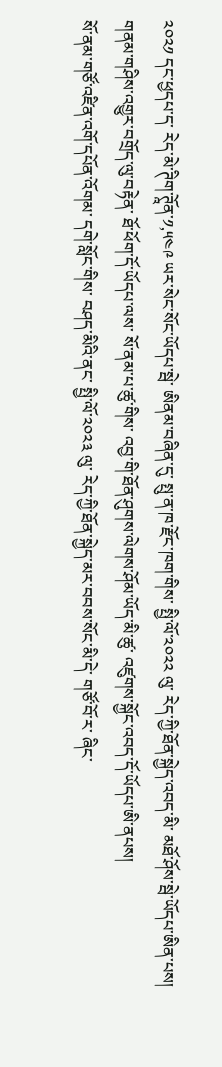༢༠༢༡ དང་ཕྱདཔ་ད་ རེད་མེ་ཊིག་ཊཱོན་༡,༥༤༩ ཡར་སེང་སོང་ཡོདཔ་སྦེ་ ཨིནམ་བཞིན་དུ་ སྤུ་ན་ཁ་རྫོང་ཁག་གིས་ སྤྱི་ལོ་༢༠༢༢ ལུ་ རེད་ཀྱི་ཐོན་སྐྱེད་འབད་མི་ མཐོ་ཤོས་སྦེ་ཡོདཔ་ཨིན་པས།
གནམ་གཤིས་འགྱུར་བགྲོད་ལུ་བརྟེན་ ཐོ་ཕོག་དོ་ཡོདཔ་ལས་ སོ་ནམ་པ་ཚུ་གིས་ འབྱ་གི་ཐོན་ཤུགས་ལེགས་ཤོམ་ཡོད་མི་ཚུ་ འཛུགས་སྐྱོང་འབད་དོ་ཡོདཔ་ཨི་ནཔས།
སོ་ནམ་གཙོ་འཛིན་འགོ་དཔོན་འོགམ་ དགེ་སློང་གིས་ བཤད་མིའི་ནང་ སྤྱི་ལོ་༢༠༢༣ ལུ་ རེད་ཀྱི་ཐོན་སྐྱེད་མར་བབས་སོང་མི་དེ་ གཙོ་བོ་ར་ ཞིང་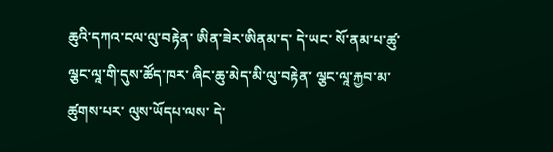ཆུའི་དཀའ་ངལ་ལུ་བརྟེན་ ཨིན་ཟེར་ཨིནམ་ད་ དེ་ཡང་ སོ་ནམ་པ་ཚུ་ ལྕང་ལཱ་གི་དུས་ཚོད་ཁར་ ཞིང་ཆུ་མེད་མི་ལུ་བརྟེན་ ལྕང་ལཱ་རྐྱབ་མ་ཚུགས་པར་ ལུས་ཡོདཔ་ལས་ དེ་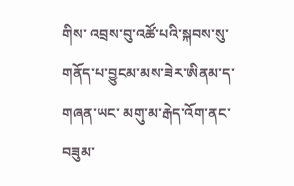གིས་ འབྲས་བུ་འཚོ་པའི་སྐབས་སུ་ གནོད་པ་བྱུངམ་མས་ཟེར་ཨིནམ་ད་ གཞན་ཡང་ མགུ་མ་རྒེད་འོག་ནང་བཟུམ་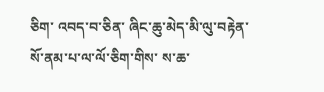ཅིག་ འབད་བ་ཅིན་ ཞིང་ཆུ་མེད་མི་ལུ་བརྟེན་ སོ་ནམ་པ་ལ་ལོ་ཅིག་གིས་ ས་ཆ་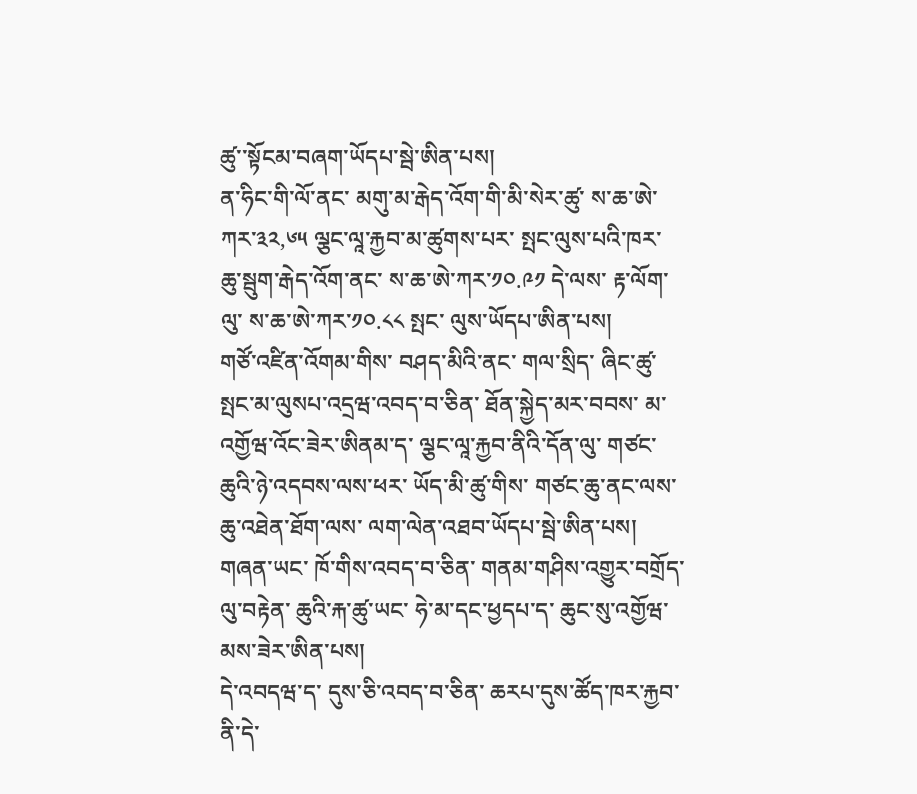ཚུ་་སྟོངམ་བཞག་ཡོདཔ་སྦེ་ཨིན་པས།
ན་ཧིང་གི་ལོ་ནང་ མགུ་མ་རྒེད་འོག་གི་མི་སེར་ཚུ་ ས་ཆ་ཨེ་ཀར་༣༢,༦༥ ལྕང་ལཱ་རྐྱབ་མ་ཚུགས་པར་ སྤང་ལུས་པའི་ཁར་ ཆུ་སྦུག་རྒེད་འོག་ནང་ ས་ཆ་ཨེ་ཀར་༡༠.༩༡ དེ་ལས་ རྟ་ལོག་ལུ་ ས་ཆ་ཨེ་ཀར་༡༠.༨༨ སྤང་ ལུས་ཡོདཔ་ཨིན་པས།
གཙོ་འཛིན་འོགམ་གིས་ བཤད་མིའི་ནང་ གལ་སྲིད་ ཞིང་ཚུ་སྤང་མ་ལུསཔ་འདྲཝ་འབད་བ་ཅིན་ ཐོན་སྐྱེད་མར་བབས་ མ་འགྱོཝ་འོང་ཟེར་ཨིནམ་ད་ ལྕང་ལཱ་རྐྱབ་ནིའི་དོན་ལུ་ གཙང་ཆུའི་ཉེ་འདབས་ལས་ཕར་ ཡོད་མི་ཚུ་གིས་ གཙང་ཆུ་ནང་ལས་ ཆུ་འཐེན་ཐོག་ལས་ ལག་ལེན་འཐབ་ཡོདཔ་སྦེ་ཨིན་པས།
གཞན་ཡང་ ཁོ་གིས་འབད་བ་ཅིན་ གནམ་གཤིས་འགྱུར་བགྲོད་ལུ་བརྟེན་ ཆུའི་རྐ་ཚུ་ཡང་ ཧེ་མ་དང་ཕྱདཔ་ད་ ཆུང་སུ་འགྱོཝ་མས་ཟེར་ཨིན་པས།
དེ་འབདཝ་ད་ དུས་ཅི་འབད་བ་ཅིན་ ཆརཔ་དུས་ཚོད་ཁར་རྐྱབ་ནི་དེ་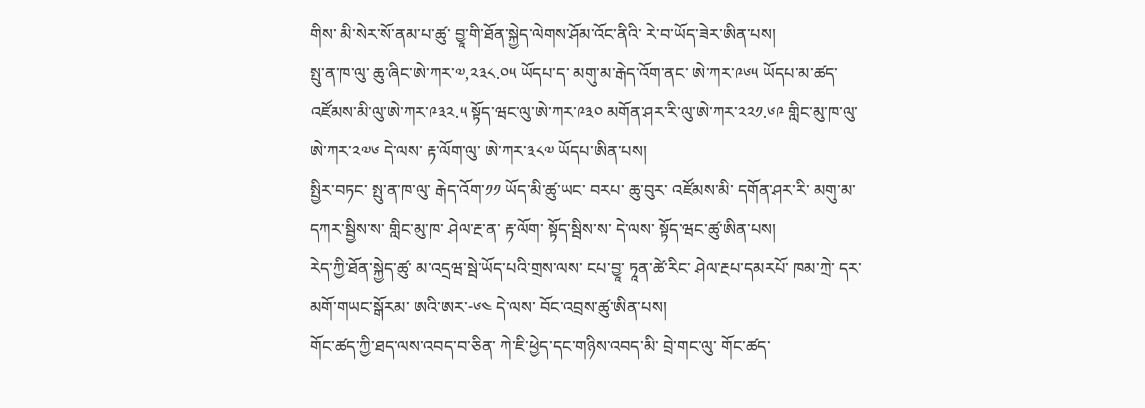གིས་ མི་སེར་སོ་ནམ་པ་ཚུ་ བྱཱ་གི་ཐོན་སྐྱེད་ལེགས་ཤོམ་འོང་ནིའི་ རེ་བ་ཡོད་ཟེར་ཨིན་པས།
སྤུ་ན་ཁ་ལུ་ ཆུ་ཞིང་ཨེ་ཀར་༧,༢༣༨.༠༥ ཡོདཔ་ད་ མགུ་མ་རྒེད་འོག་ནང་ ཨེ་ཀར་༩༦༥ ཡོདཔ་མ་ཚད་ འཛོམས་མི་ལུ་ཨེ་ཀར་༩༣༢.༥ སྟོད་ཝང་ལུ་ཨེ་ཀར་༩༣༠ མགོན་ཤར་རི་ལུ་ཨེ་ཀར་༢༢༡.༦༩ གླིང་མུ་ཁ་ལུ་ ཨེ་ཀར་༢༧༦ དེ་ལས་ རྟ་ལོག་ལུ་ ཨེ་ཀར་༣༨༧ ཡོདཔ་ཨིན་པས།
སྤྱིར་བཏང་ སྤུ་ན་ཁ་ལུ་ རྒེད་འོག་༡༡ ཡོད་མི་ཚུ་ཡང་ བརཔ་ ཆུ་བུར་ འཛོམས་མི་ དགོན་ཤར་རི་ མགུ་མ་ དཀར་སྦྱིས་ས་ གླིང་མུ་ཁ་ ཤེལ་རྔ་ན་ རྟ་ལོག་ སྟོད་སྦིས་ས་ དེ་ལས་ སྟོད་ཝང་ཚུ་ཨིན་པས།
རེད་ཀྱི་ཐོན་སྐྱེད་ཚུ་ མ་འདྲཝ་སྦེ་ཡོད་པའི་གྲས་ལས་ ངཔ་བྱཱ་ ཏཱན་ཚེ་རིང་ ཤེལ་རྔཔ་དམརཔོ་ ཁམ་ཀྲེ་ དར་མགོ་གཡང་སྒོརམ་ ཨའི་ཨར་-༦༤ དེ་ལས་ བོང་འབྲས་ཚུ་ཨིན་པས།
གོང་ཚད་ཀྱི་ཐད་ལས་འབད་བ་ཅིན་ ཀེ་ཇི་ཕྱེད་དང་གཉིས་འབད་མི་ བྲེ་གང་ལུ་ གོང་ཚད་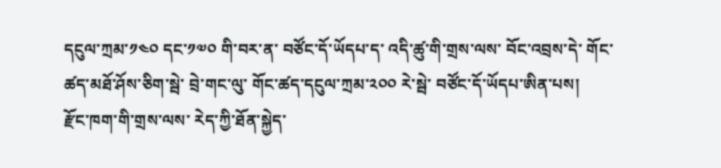དངུལ་ཀྲམ་༡༤༠ དང་༡༧༠ གི་བར་ན་ བཙོང་དོ་ཡོདཔ་ད་ འདི་ཚུ་གི་གྲས་ལས་ བོང་འབྲས་དེ་ གོང་ཚད་མཐོ་ཤོས་ཅིག་སྦེ་ བྲེ་གང་ལུ་ གོང་ཚད་དངུལ་ཀྲམ་༢༠༠ རེ་སྦེ་ བཙོང་དོ་ཡོདཔ་ཨིན་པས།
རྫོང་ཁག་གི་གྲས་ལས་ རེད་ཀྱི་ཐོན་སྐྱེད་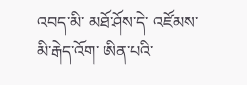འབད་མི་ མཐོ་ཤོས་དེ་ འཛོམས་མི་རྒེད་འོག་ ཨིན་པའི་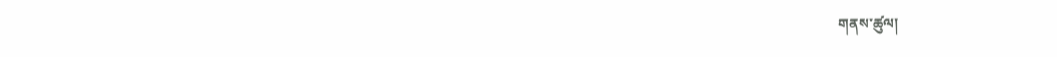གནས་ཚུལ།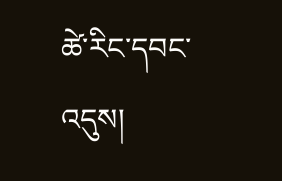ཚེ་རིང་དབང་འདུས།